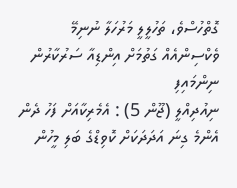ގޮތްހުސްވެ، ތަހުލީލީ މަރުހަލާ ނުނިމޭ ވެކްސިންއެއް ގަތުމަށް އިންޑިއާ ސަރުކާރުން ނިންމައިފި
ނިއުދިއްލީ (ޖޫން 5) : އެމެރިކާއަށް ފަހު ދެން އެންމެ ގިނަ އަދަދަކަށް ކޮވިޑްގެ ބަލި މީހުން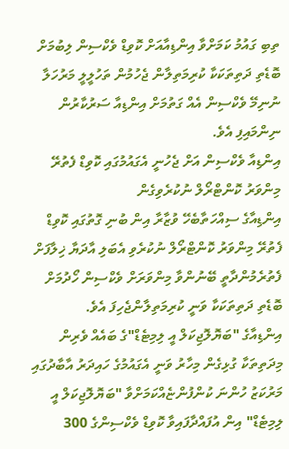ތިބި ގައުމު ކަމަށްވާ އިންޑިއާއަށް ކޮވިޑް ވެކްސިން ލިބުމަށް ބޮޑެތި ދަތިތަކަކާ ކުރިމަތިލާން ޖެހުމުން ތަހުލީލީ މަރުހަލާ ނުނިމޭ ވެކްސިން އެއް ގަތުމަށް އިންޑިއާ ސަރުކާރުން ނިންމައިފި އެވެ.
އިންޑިއާ ވެކްސިން އަށް ޖެހުނީ އެގައުމުގައި ކޮވިޑް ފެތުރޭ މިންވަރު ކޮންޓްރޯލް ނުކުރެވިގެން
އިންޑިއާގެ ސިއްހަތާބެހޭ ވުޒާރާ އިން ބުނި ގޮތުގައި ކޮވިޑް ފެތުރޭ މިންވަރު ކޮންޓްރޯލް ނުކުރެވި އެބަލި އާދަޔާ ޚިލާފަށް ފެތުރެމުންދާތީ ބޭނުންވާ މިންވަރަށް ވެކްސިން ހޯދުމަށް ބޮޑެތި ދަތިތަކަކާ ވަނީ ކުރިމަތިލާންޖެހިފަ އެވެ.
އިންޑިއާގެ "ބަޔޮލޮޖިކަލް އީ ލިމިޓެޑް"ގެ ބައެއް ވެރިން
މިދަތިތަކާ ގުޅިގެން މިހާރު ވަނީ އެގައުމުގެ ހައިދަރު އާބާދުގައި މަރުކަޒު ހުންނަ ކުންފުންޏެއްކަމަށްވާ "ބަޔޮލޮޖިކަލް އީ ލިމިޓެޑް" އިން އުފައްދާފައިވާ ކޮވިޑް ވެކްސިންގެ 300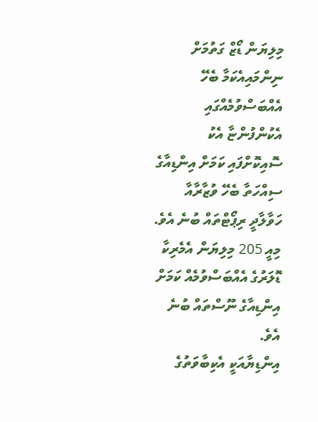މިލިޔަން ޑޯޒް ގަތުމަށް ނިންމައިއެކަމާ ބެހޭ އެއްބަސްވުމެއްގައި އެކުންފުންޏާ އެކު ސޮއިކޮށްފައި ކަމަށް އިންޑިއާގެ ސިއްހަތާ ބެހޭ ވުޒާރާއާ ހަވާލާދީ ރިޕޯޓްތައް ބުނެ އެވެ. މިއީ 205 މިލިޔަން އެމެރިކާ ޑޮލަރުގެ އެއްބަސްވުމެއް ކަމަށް އިންޑިއާގެ ނޫސްތައް ބުނެ އެވެ.
އިންޑިޔާއަކީ އެކިބާވަތުގެ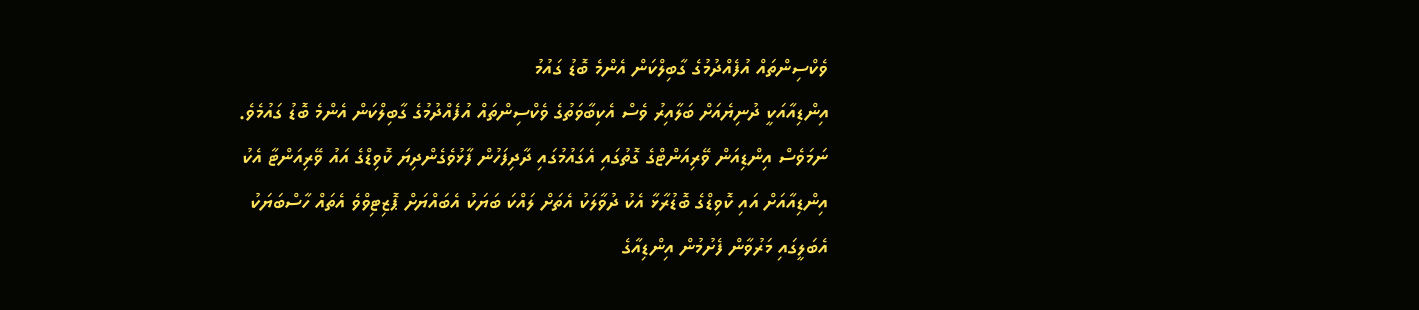ވެކްސިންތައް އުފެއްދުމުގެ ގާބިލްކަން އެންމެ ބޮޑު ގައުމު
އިންޑިއާއަކީ ދުނިޔެއަށް ބަލާއިރު ވެސް އެކިބާވަތުގެ ވެކްސިންތައް އުފެއްދުމުގެ ގާބިލްކަން އެންމެ ބޮޑު ގައުމެވެ. ނަމަވެސް އިންޑިއަން ވޭރިއަންޓްގެ ގޮތުގައި އެގައުމުގައި ދާދިފަހުން ފާޅުވެގެންދިޔަ ކޮވިޑްގެ އައު ވޭރިއަންޓާ އެކު އިންޑިއާއަށް އައި ކޮވިޑްގެ ބޮޑުރާޅާ އެކު ދުވާލަކު އެތަށް ލައްކަ ބަޔަކު އެބައްޔަށް ޕޮޒިޓިވްވެ އެތައް ހާސްބަޔަކު އެބަލީގައި މަރުވާން ފެށުމުން އިންޑިއާގެ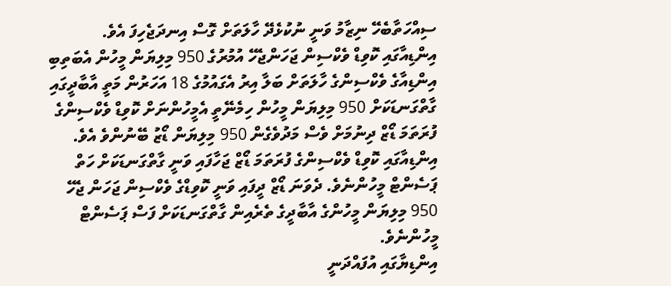ސިއްހަތާބެހޭ ނިޒާމު ވަނީ ނުކުޅެދޭ ހާލަތަށް ގޮސް އިނދަޖެހިފަ އެވެ.
އިންޑިއާގައި ކޮވިޑް ވެކްސިން ޖަހަންޖެހޭ އުމުރުގެ 950 މިލިޔަން މީހުން އެބަތިބި
އިންޑިއާގެ ވެކްސިންގެ ހާލަތަށް ބަލާ އިރު އެގައުމުގެ 18 އަހަރުން މަތީ އާބާދީގައި ގާތްގަނޑަކަށް 950 މިލިޔަން މީހުން ހިމެނޭތީ އެމީހުންނަށް ކޮވިޑް ވެކްސިންގެ ފުރަތަމަ ޑޯޒް ދިނުމަށް ވެސް މަދުވެގެން 950 މިލިޔަން ޑޯޒު ބޭނުންވެ އެވެ. އިންޑިއާގައި ކޮވިޑް ވެކްސިންގެ ފުރަތަމަ ޑޯޒް ޖަހާފައި ވަނީ ގާތްގަނޑަކަށް ހަތް ޕަސެންޓް މީހުންނެވެ. ދެވަނަ ޑޯޒް ދީފައި ވަނީ ކޮވިޑްގެ ވެކްސިން ޖަހަން ޖެހޭ 950 މިލިޔަން މީހުންގެ އާބާދީގެ ތެރެއިން ގާތްގަނޑަކަށް ފަސް ޕަސެންޓް މީހުންނެވެ.
އިންޑިޔާގައި އުފައްދަނީ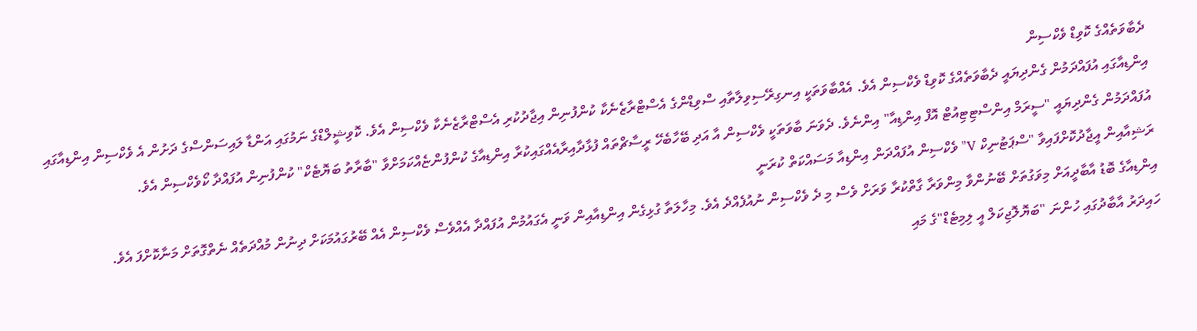ދެބާވަތެއްގެ ކޮވިޑް ވެކްސިން
އިންޑިއާގައި އުފައްދަމުން ގެންދިޔައީ ދެބާވަތެއްގެ ކޮވިޑް ވެކްސިން އެވެ. އެއްބާވަތަކީ އިނގިރޭސިވިލާތާއި ސްވިޑްންގެ އެސްޓްރާޒެނެކާ ކުންފުނިން އިޖާދުކުރި އެސްޓްރާޒެނެކާ ވެކްސިން އެވެ. ކޮވިޝީލްޑްގެ ނަމުގައި އަންޑާ ލައިސަންސްގެ ދަށުން އެ ވެކްސިން އިންޑިއާގައި އުފައްދަމުން ގެންދިޔައީ "ސީރަމް އިންސްޓިޓިއުޓް އޮފް އިންޑިއާ" އިންނެވެ. ދެވަނަ ބާވަތަކީ ވެކްސިން އާ އަދި ބޭހާބެހޭ ރީސާޗްތައް ފުޅާދާއިރާއެއްގައިކުރާ އިންޑިއާގެ ކުންފުންޏެއްކަމަށްވާ "ބާރާތު ބަޔޮޓެކް" ކުންފުނިން އުފައްދާ ކޯވެކްސިން އެވެ.
ރަޝިއާއިން އީޖާދުކޮށްފައިވާ "ސްޕަޓުނިކް V" ވެކްސިން އުފައްދަން އިންޑިއާ މަސައްކަތް ކުރަނީ
އިންޑިއާގެ ބޮޑު އާބާދީއަށް މިވަގުތަށް ބޭނުންވާ މިންވަރާ ގާތްކުރާ ވަރަށް ވެސް މި ދެ ވެކްސިން ނުއުފެއްދެ އެވެ. މިހާލަތާ ގުޅިގެން އިންޑިއާއިން ވަނީ އެގައުމުން އުފައްދާ އެއްވެސް ވެކްސިން އެއް ބޭރުގައުމަކަށް ދިނުން މުއްދަތެއް ނެތްގޮތަށް މަނާކޮށްފަ އެވެ.
ހައިދަރު އާބާދުގައި ހުންނަ "ބަޔޮލޮޖިކަލް އީ ލިމިޓެޑް"ގެ މައި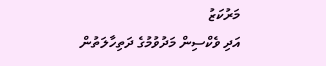މަރުކަޒު
އަދި ވެކްސިން މަދުވުމުގެ ދަތިހާލަތުން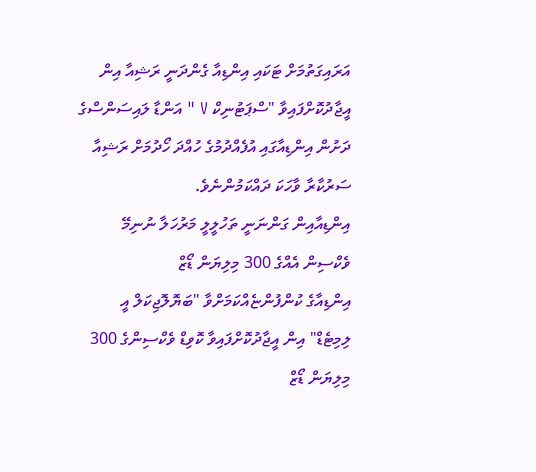އަރައިގަތުމަށް ޓަކައި އިންޑިއާ ގެންދަނީ ރަޝިއާ އިން އީޖާދުކޮށްފައިވާ "ސްޕަޓުނިކް V " އަންޑާ ލައިސަންސްގެ ދަށުން އިންޑިއާގައި އުފެއްދުމުގެ ހުއްދަ ހޯދުމަށް ރަޝިއާ ސަރުކާރާ ވާހަކަ ދައްކަމުންނެވެ.
އިންޑިއާއިން ގަންނަނީ ތަހުލީލީ މަރުހަލާ ނުނިމޭ ވެކްސިން އެއްގެ 300 މިލިޔަން ޑޯޒް
އިންޑިއާގެ ކުންފުންޏެއްކަމަށްވާ "ބަޔޮލޮޖިކަލް އީ ލިމިޓެޑް" އިން އީޖާދުކޮށްފައިވާ ކޮވިޑް ވެކްސިންގެ 300 މިލިޔަން ޑޯޒް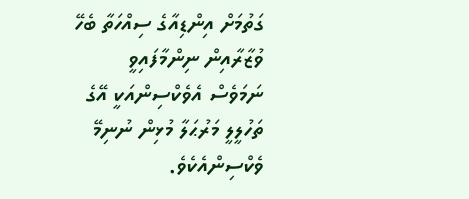ގަތުމަށް އިންޑިއާގެ ސިއްހަތާ ބެހޭ ވުޒާރާއިން ނިންމާފައިވީ ނަމަވެސް އެވެކްސިންއަކީ އޭގެ ތަހުލީލީ މަރުޙަލާ މުޅިން ނުނިމޭ ވެކްސިންއެކެވެ.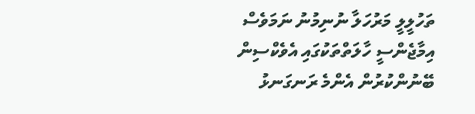ތަހުލީލީ މަރުހަލާ ނުނިމުނު ނަމަވެސް އިމާޖެންސީ ހާލަތްތަކުގައި އެވެކްސިން ބޭނުންކުރުން އެންމެ ރަނގަނޅު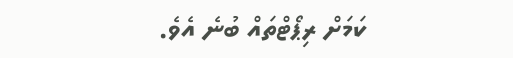ކަމަށް ރިޕޯޓްތައް ބުނެ އެވެ.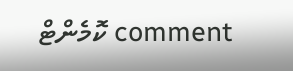comment ކޮމެންޓް